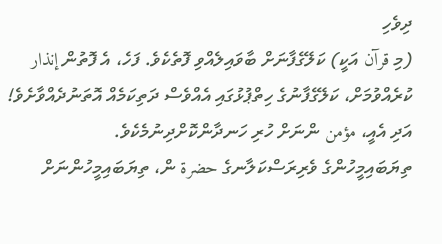ދިވެހި
(މި قرآن އަކީ) ކަލޭގެފާނަށް ބާވައިލެއްވި ފޮތެކެވެ. ފަހެ، އެ ފޮތުން إنذار ކުރެއްވުމަށް، ކަލޭގެފާނުގެ ހިތްޕުޅުގައި އެއްވެސް ދަތިކަމެއް އޮތަނުދެއްވާށެވެ! އަދި އެއީ، مؤمن ންނަށް ހުރި ހަނދާންކޮށްދިނުމެކެވެ.
ތިޔަބައިމީހުންގެ ވެރިރަސްކަލާނގެ حضرة ން، ތިޔަބައިމީހުންނަށް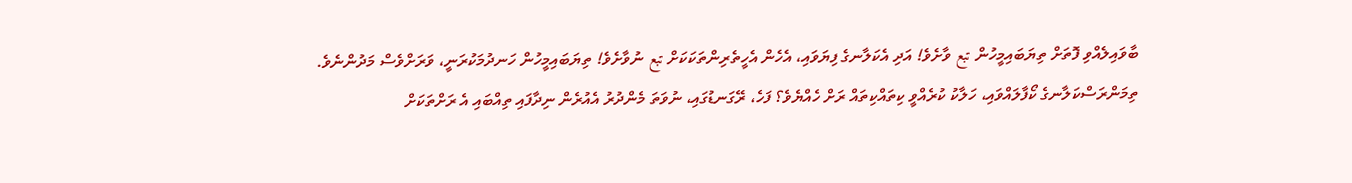ބާވައިލެއްވި ފޮތަށް ތިޔަބައިމީހުން تبع ވާށެވެ! އަދި އެކަލާނގެ ފިޔަވައި، އެހެން އެހީތެރިންތަކަކަށް تبع ނުވާށެވެ! ތިޔަބައިމީހުން ހަނދުމަކުރަނީ، ވަރަށްވެސް މަދުންނެވެ.
ތިމަންރަސްކަލާނގެ ކޯފާލައްވައި، ހަލާކު ކުރެއްވީ ކިތައްކިތައް ރަށް ހެއްޔެވެ؟ ފަހެ، ރޭގަނޑުގައި، ނުވަތަ މެންދުރު އެއުރެން ނިދާފައި ތިއްބައި އެ ރަށްތަކަށް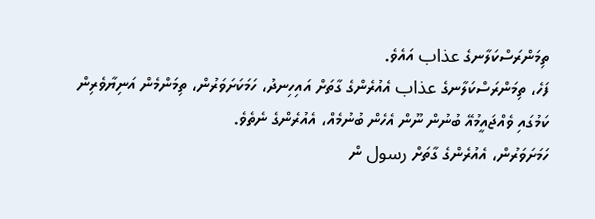ތިމަންރަސްކަލާނގެ عذاب އައެވެ.
ފަހެ، ތިމަންރަސްކަލާނގެ عذاب އެއުރެންގެ ގާތަށް އައިހިނދު، ހަމަކަށަވަރުން، ތިމަންމެން އަނިޔާވެރިން ކަމުގައި ވެއްޖައީމުއޭ ބުނުން ނޫން އެހެން ބުނުމެއް، އެއުރެންގެ ނެތެވެ.
ހަމަށަވަރުން، އެއުރެންގެ ގާތަށް رسول ން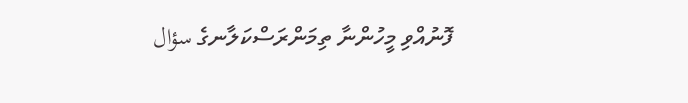ފޮނުއްވި މީހުންނާ ތިމަންރަސްކަލާނގެ سؤال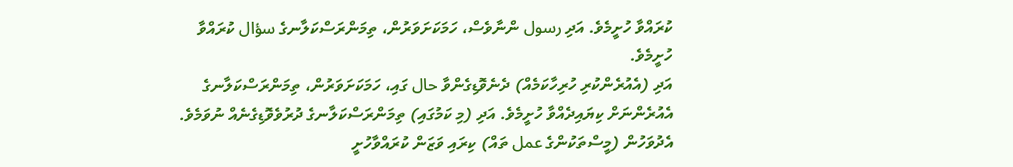ކުރައްވާ ހުށީމެވެ. އަދި رسول ންނާވެސް، ހަމަކަށަވަރުން، ތިމަންރަސްކަލާނގެ سؤال ކުރައްވާ ހުށީމެވެ.
އަދި (އެއުރެންކުރި ހުރިހާކަމެއް) ދެނެވޮޑިގެންވާ حال ގައި، ހަމަކަށަވަރުން، ތިމަންރަސްކަލާނގެ އެއުރެންނަށް ކިޔައިދެއްވާ ހުށީމެވެ. އަދި (މި ކަމުގައި) ތިމަންރަސްކަލާނގެ ދުރުވެވޮޑިގެނެއް ނުވަމެވެ.
އެދުވަހުން (މީސްތަކުންގެ عمل ތައް) ކިރައި ވަޒަން ކުރައްވާހުށީ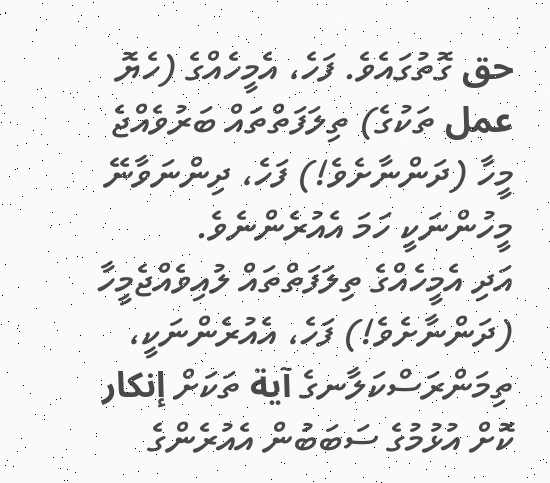حق ގޮތުގައެވެ. ފަހެ، އެމީހެއްގެ (ހެޔޮ عمل ތަކުގެ) ތިލަފަތްތައް ބަރުވެއްޖެ މީހާ (ދަންނާށެވެ!) ފަހެ، ދިންނަވާނޭ މީހުންނަކީ ހަމަ އެއުރެންނެވެ.
އަދި އެމީހެއްގެ ތިލަފަތްތައް ލުއިވެއްޖެމީހާ (ދަންނާށެވެ!) ފަހެ، އެއުރެންނަކީ، ތިމަންރަސްކަލާނގެ آية ތަކަށް إنكار ކޮށް އުޅުމުގެ ސަބަބުން އެއުރެންގެ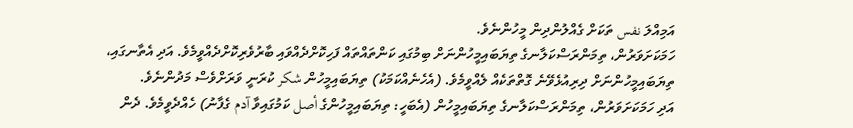އަމިއްލަ نفس ތަކަށް ގެއްލުންދިން މީހުންނެވެ.
ހަމަކަށަވަރުން، ތިމަންރަސްކަލާނގެ ތިޔަބައިމީހުންނަށް ބިމުގައި ކަންތައްތައް ފަހިކޮށްދެއްވައި ބާރުވެރިކޮށްދެއްވީމެވެ. އަދި އެތާނގައި، ތިޔަބައިމީހުންނަށް ދިރިއުޅެވޭނެ ގޮތްތަކެއް ލެއްވީމެވެ. (އެހެނެއްކަމަކު) ތިޔަބައިމީހުން شكر ކުރަނީ ވަރަށްވެސް މަދުންނެވެ.
އަދި ހަމަކަށަވަރުން، ތިމަންރަސްކަލާނގެ ތިޔަބައިމީހުން (އެބަހީ: ތިޔަބައިމީހުންގެ أصل ކަމުގައިވާ آدم ގެފާނު) ހެއްދެވީމެވެ. ދެން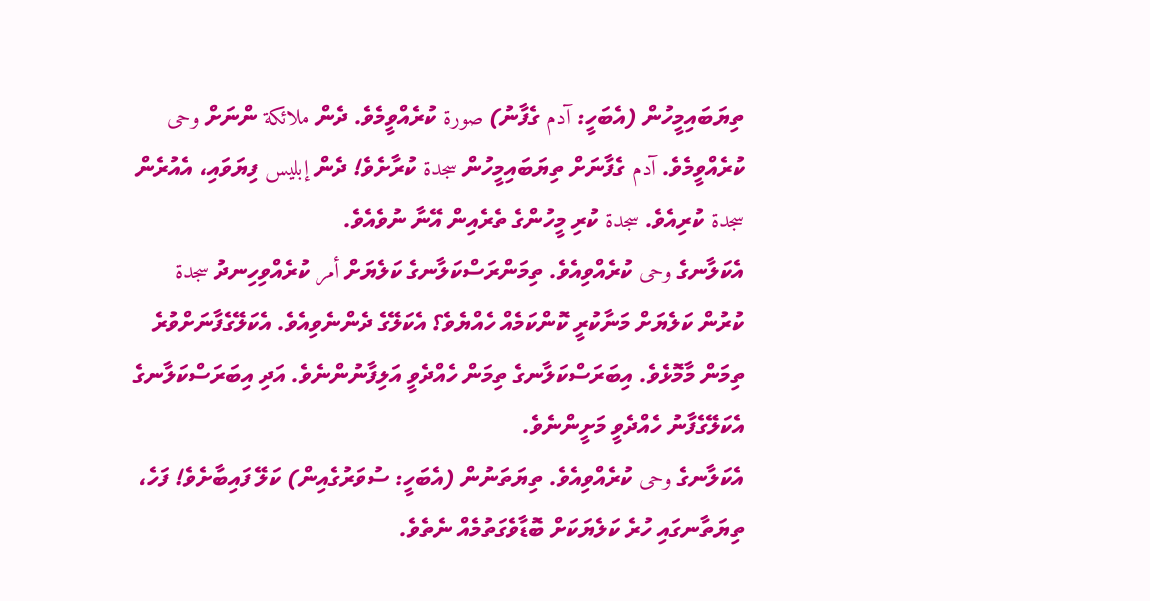ތިޔަބައިމީހުން (އެބަހީ: آدم ގެފާނު) صورة ކުރެއްވީމެވެ. ދެން ملائكة ންނަށް وحى ކުރެއްވީމެވެ. آدم ގެފާނަށް ތިޔަބައިމީހުން سجدة ކުރާށެވެ! ދެން إبليس ފިޔަވައި، އެއުރެން سجدة ކުރިއެވެ. سجدة ކުރި މީހުންގެ ތެރެއިން އޭނާ ނުވެއެވެ.
އެކަލާނގެ وحى ކުރެއްވިއެވެ. ތިމަންރަސްކަލާނގެ ކަލެޔަށް أمر ކުރެއްވިހިނދު سجدة ކުރުން ކަލެޔަށް މަނާކުރީ ކޮންކަމެއް ހެއްޔެވެ؟ އެކަލޭގެ ދެންނެވިއެވެ. އެކަލޭގެފާނަށްވުރެ ތިމަން މާމޮޅެވެ. އިބަރަސްކަލާނގެ ތިމަން ހެއްދެވީ އަލިފާނުންނެވެ. އަދި އިބަރަސްކަލާނގެ އެކަލޭގެފާނު ހެއްދެވީ މަށީންނެވެ.
އެކަލާނގެ وحى ކުރެއްވިއެވެ. ތިޔަތަނުން (އެބަހީ: ސުވަރުގެއިން) ކަލޭ ފައިބާށެވެ! ފަހެ، ތިޔަތާނގައި ހުރެ ކަލެޔަކަށް ބޮޑާވެގަތުމެއް ނެތެވެ.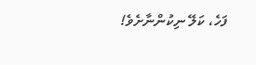ފަހެ، ކަލޭ ނިކުންނާށެވެ!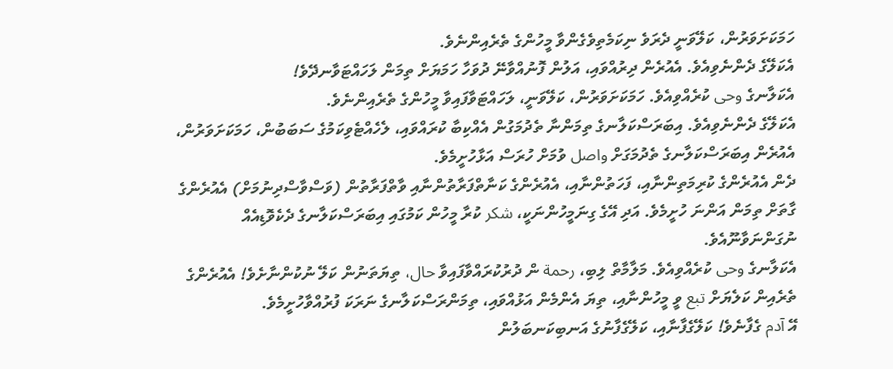ހަމަކަށަވަރުން، ކަލޭވަނީ ދެރަވެ ނިކަމެތިވެގެންވާ މީހުންގެ ތެރެއިންނެވެ.
އެކަލޭގެ ދެންނެވިއެވެ. އެއުރެން ދިރުއްވައި، އަލުން ފޮނުއްވާނޭ ދުވަހާ ހަމަޔަށް ތިމަން ލަހައްޓަވާނދޭވެ!
އެކަލާނގެ وحى ކުރެއްވިއެވެ. ހަމަކަށަވަރުން، ކަލޭވަނީ، ލަހައްޓަވާފައިވާ މީހުންގެ ތެރެއިންނެވެ.
އެކަލޭގެ ދެންނެވިއެވެ. އިބަރަސްކަލާނގެ ތިމަންނާ ތެދުމަގުން އެއްކިބާ ކުރައްވައި، ލެހެއްޓެވިކަމުގެ ސަބަބުން، ހަމަކަށަވަރުން، އެއުރެން އިބަރަސްކަލާނގެ ތެދުމަގަށް واصل ވުމަށް ހުރަސް އަޅާހުށީމެވެ.
ދެން އެއުރެންގެ ކުރިމަތިންނާއި، ފަހަތުންނާއި، އެއުރެންގެ ކަނާތްފަރާތުންނާއި ވާތްފަރާތުން (ވަސްވާސްދިނުމަށް) އެއުރެންގެ ގާތަށް ތިމަން އަންނަ ހުށީމެވެ. އަދި އޭގެ ގިނަމީހުންނަކީ، شكر ކުރާ މީހުން ކަމުގައި އިބަރަސްކަލާނގެ ދެކެވޮޑިއެއް ނުގަންނަވާނޫއެވެ.
އެކަލާނގެ وحى ކުރެއްވިއެވެ. މަލާމާތް ލިބި، رحمة ން ދުރުކުރައްވާފައިވާ حال، ތިޔަތަނުން ކަލޭ ނުކުންނާށެވެ! އެއުރެންގެ ތެރެއިން ކަލެޔަށް تبع ވީ މީހުންނާއި، ތިޔަ އެންމެން އަޅުއްވައި، ތިމަންރަސްކަލާނގެ ނަރަކަ ފުރުއްވާހުށީމެވެ.
އޭ آدم ގެފާނެވެ! ކަލޭގެފާނާއި، ކަލޭގެފާނުގެ އަނބިކަނބަލުން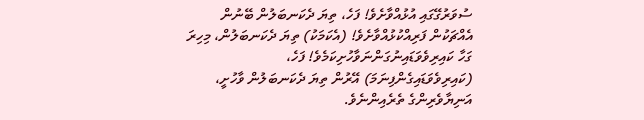ސުވަރުގޭގައި އުޅުއްވާށެވެ! ފަހެ، ތިޔަ ދެކަނބަލުން ބޭނުން އެއްޗަކުން ފަރިއްކުޅުއްވާށެވެ! (އެކަމަކު) ތިޔަ ދެކަނބަލުން، މިހިރަ ގަހާ ކައިރިވެވަޑައިނުގަންނަވާހުށިކަމެވެ! ފަހެ، (ކައިރިވެވަޑައިގެންފިނަމަ) އޭރުން ތިޔަ ދެކަނބަލުން ވާހުށީ، އަނިޔާވެރިންގެ ތެރެއިންނެވެ.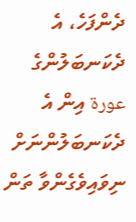ދެންފަހެ، އެ ދެކަނބަލުންގެ عورة އިން އެ ދެކަނބަލުންނަށް ނިވައިވެގެންވާ ތަން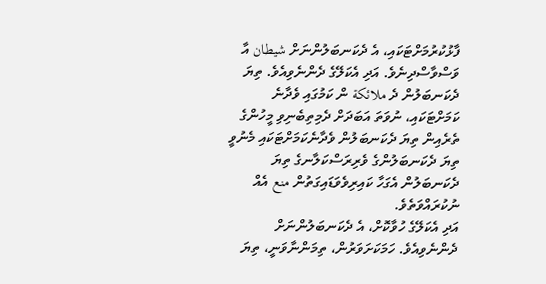ފާޅުކުރުމަށްޓަކައި، އެ ދެކަނބަލުންނަށް شيطان އާ ވަސްވާސްދިނެވެ. އަދި އެކަލޭގެ ދެންނެވިއެވެ. ތިޔަ ދެކަނބަލުން ދެ ملائكة ން ކަމުގައި ވެދާނެ ކަމަށްޓަކައި، ނުވަތަ އަބަދަށް ދެމިތިބެނިވި މީހުންގެ ތެރެއިން ތިޔަ ދެކަނބަލުން ވެދާނެކަމަށްޓަކައި މެނުވީ ތިޔަ ދެކަނބަލުންގެ ވެރިރަސްކަލާނގެ ތިޔަ ދެކަނބަލުން އެގަހާ ކައިރިވެވަޑައިގަތުން منع އެއް ނުކުރައްވަތެވެ.
އަދި އެކަލޭގެ ހުވާކޮށް، އެ ދެކަނބަލުންނަށް ދެންނެވިއެވެ. ހަމަކަށަވަރުން، ތިމަންނާވަނީ، ތިޔަ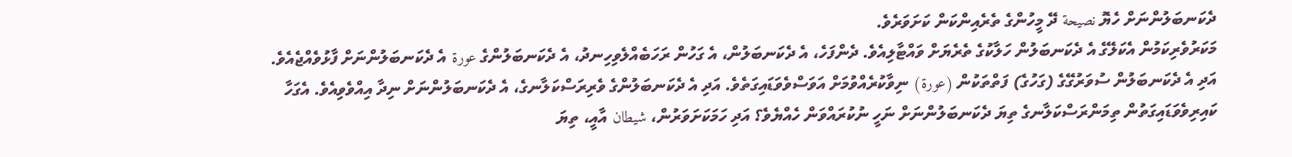ދެކަނބަލުންނަށް ހެޔޮ نصيحة ދޭ މީހުންގެ ތެރެއިންކަން ކަށަވަރެވެ.
މަކަރުވެރިކަމުން އެކަލޭގެ އެ ދެކަނބަލުން ހަލާކުގެ ތެރެޔަށް ވައްޓާލިއެވެ. ދެންފަހެ، އެ ދެކަނބަލުން، އެ ގަހުން ރަހަބެއްލެވިހިނދު، އެ ދެކަނބަލުންގެ عورة އެ ދެކަނބަލުންނަށް ފާޅުވެއްޖެއެވެ. އަދި އެ ދެކަނބަލުން ސުވަރުގޭގެ (ގަހުގެ) ފަތްތަކުން (عورة) ނިވާކުރެއްވުމަށް އަވަސްވެވަޑައިގަތެވެ. އަދި އެ ދެކަނބަލުންގެ ވެރިރަސްކަލާނގެ، އެ ދެކަނބަލުންނަށް ނިދާ އިއްވެވިއެވެ. އެގަހާ ކައިރިވެވަޑައިގަތުން ތިމަންރަސްކަލާނގެ ތިޔަ ދެކަނބަލުންނަށް ނަހީ ނުކުރައްވަން ހެއްޔެވެ؟ އަދި ހަމަކަށަވަރުން، شيطان އާއީ، ތިޔަ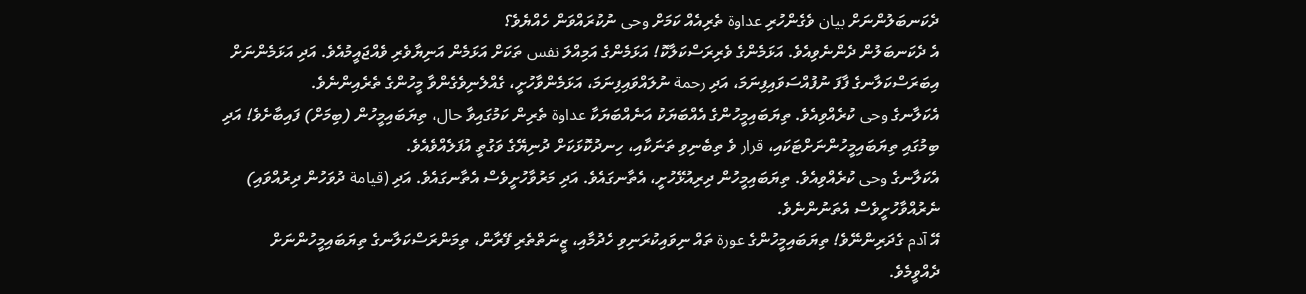ދެކަނބަލުންނަށް بيان ވެގެންހުރި عداوة ތެރިއެއް ކަމަށް وحى ނުކުރައްވަން ހެއްޔެވެ؟
އެ ދެކަނބަލުން ދެންނެވިއެވެ. އަޅަމެންގެ ވެރިރަސްކަލާކޮ! އަޅަމެންގެ އަމިއްލަ نفس ތަކަށް އަޅަމެން އަނިޔާވެރި ވެއްޖައީމުއެވެ. އަދި އަޅަމެންނަށް އިބަރަސްކަލާނގެ ފާފަ ނުފުއްސަވައިފިނަމަ، އަދި رحمة ނުލައްވައިފިނަމަ، އަޅަމެންވާހުށީ، ގެއްލެނިވެގެންވާ މީހުންގެ ތެރެއިންނެވެ.
އެކަލާނގެ وحى ކުރެއްވިއެވެ. ތިޔަބައިމީހުންގެ އެއްބަޔަކު އަނެއްބަޔަކާ عداوة ތެރިން ކަމުގައިވާ حال، ތިޔަބައިމީހުން (ބިމަށް) ފައިބާށެވެ! އަދި ބިމުގައި ތިޔަބައިމީހުންނަށްޓަކައި، قرار ވެ ތިބެނިވި ތަނަކާއި، ހިނދުކޮޅަކަށް ދުނިޔޭގެ ވަގުތީ އުފަލެއްވެއެވެ.
އެކަލާނގެ وحى ކުރެއްވިއެވެ. ތިޔަބައިމީހުން ދިރިއުޅޭހުށީ، އެތާނގައެވެ. އަދި މަރުވާހުށީވެސް އެތާނގައެވެ. އަދި (قيامة ދުވަހުން ދިރުއްވައި) ނެރުއްވާހުށީވެސް އެތަނުންނެވެ.
އޭ آدم ގެދަރިންނޭވެ! ތިޔަބައިމީހުންގެ عورة ތައް ނިވައިކުރަނިވި ހެދުމާއި، ޒީނަތްތެރި ފޭރާން، ތިމަންރަސްކަލާނގެ ތިޔަބައިމީހުންނަށް ދެއްވީމެވެ.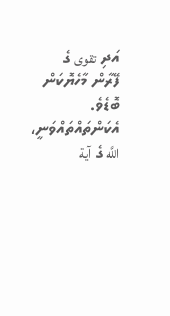އަދި تقوى ގެ ފޭރާން މާހެޔޮކަން ބޮޑެވެ. އެކަންތައްތައްވަނީ، اللَّه ގެ آية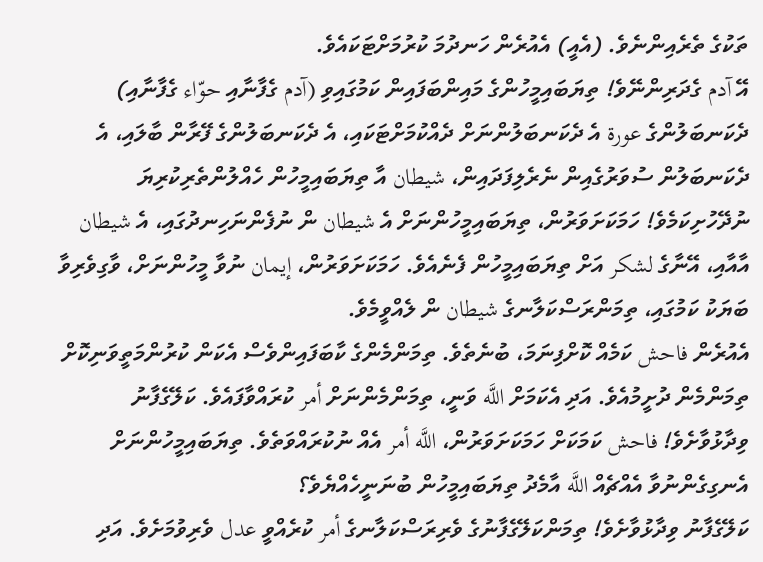ތަކުގެ ތެރެއިންނެވެ. (އެއީ) އެއުރެން ހަނދުމަ ކުރުމަށްޓަކައެވެ.
އޭ آدم ގެދަރިންނޭވެ! ތިޔަބައިމީހުންގެ މައިންބަފައިން ކަމުގައިވި (آدم ގެފާނާއި حوّاء ގެފާނާއި) ދެކަނބަލުންގެ عورة އެ ދެކަނބަލުންނަށް ދެއްކުމަށްޓަކައި، އެ ދެކަނބަލުންގެ ފޭރާން ބާލައި، އެ ދެކަނބަލުން ސުވަރުގެއިން ނެރެލިފަދައިން، شيطان އާ ތިޔަބައިމީހުން ހެއްލުންތެރިކުރިޔަ ނުދޭހުށިކަމެވެ! ހަމަކަށަވަރުން، ތިޔަބައިމީހުންނަށް އެ شيطان ން ނުފެންނަހިނދުގައި، އެ شيطان އާއާއި، އޭނާގެ لشكر އަށް ތިޔަބައިމީހުން ފެނެއެވެ. ހަމަކަށަވަރުން، إيمان ނުވާ މީހުންނަށް، ވާގިވެރިވާ ބަޔަކު ކަމުގައި، ތިމަންރަސްކަލާނގެ شيطان ން ލެއްވީމެވެ.
އެއުރެން فاحش ކަމެއް ކޮށްފިނަމަ، ބުނެތެވެ. ތިމަންމެންގެ ކާބަފައިންވެސް އެކަން ކުރުންމަތީވަނިކޮށް ތިމަންމެން ދުށީމުއެވެ. އަދި އެކަމަށް اللَّه ވަނީ، ތިމަންމެންނަށް أمر ކުރައްވާފައެވެ. ކަލޭގެފާނު ވިދާޅުވާށެވެ! فاحش ކަމަކަށް ހަމަކަށަވަރުން، اللَّه أمر އެއް ނުކުރައްވަތެވެ. ތިޔަބައިމީހުންނަށް އެނގިގެންނުވާ އެއްޗެއް اللَّه އާމެދު ތިޔަބައިމީހުން ބުނަނީހެއްޔެވެ؟
ކަލޭގެފާނު ވިދާޅުވާށެވެ! ތިމަންކަލޭގެފާނުގެ ވެރިރަސްކަލާނގެ أمر ކުރެއްވީ عدل ވެރިވުމަށެވެ. އަދި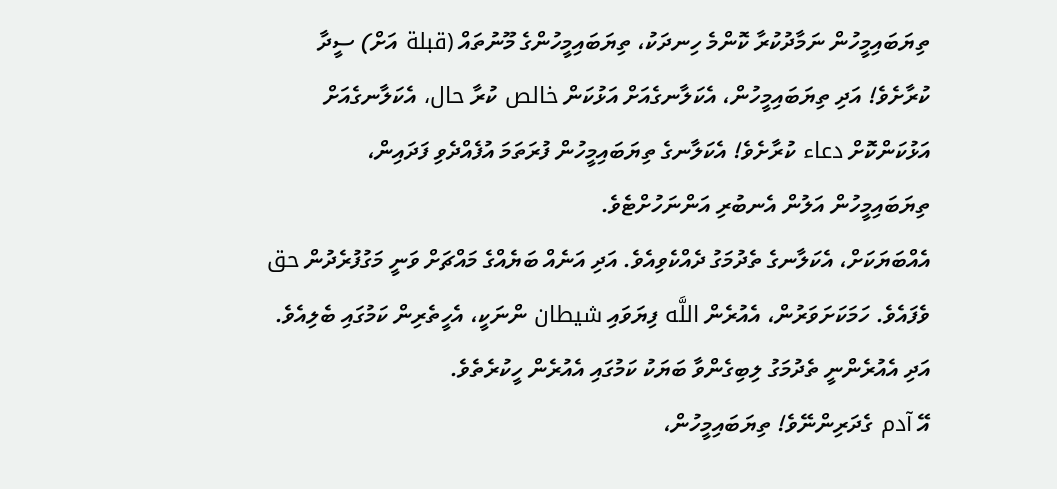ތިޔަބައިމީހުން ނަމާދުކުރާ ކޮންމެ ހިނދަކު، ތިޔަބައިމީހުންގެ މޫނުތައް (قبلة އަށް) ސީދާ ކުރާށެވެ! އަދި ތިޔަބައިމީހުން، އެކަލާނގެއަށް އަޅުކަން خالص ކުރާ حال، އެކަލާނގެއަށް އަޅުކަންކޮށް دعاء ކުރާށެވެ! އެކަލާނގެ ތިޔަބައިމީހުން ފުރަތަމަ އުފެއްދެވި ފަދައިން، ތިޔަބައިމީހުން އަލުން އެނބުރި އަންނަހުށްޓެވެ.
އެއްބަޔަކަށް، އެކަލާނގެ ތެދުމަގު ދެއްކެވިއެވެ. އަދި އަނެއް ބަޔެއްގެ މައްޗަށް ވަނީ މަގުފުރެދުން حق ވެފައެވެ. ހަމަކަށަވަރުން، އެއުރެން اللَّه ފިޔަވައި شيطان ންނަކީ، އެހީތެރިން ކަމުގައި ބެލިއެވެ. އަދި އެއުރެންނީ ތެދުމަގު ލިބިގެންވާ ބަޔަކު ކަމުގައި އެއުރެން ހީކުރެތެވެ.
އޭ آدم ގެދަރިންނޭވެ! ތިޔަބައިމީހުން،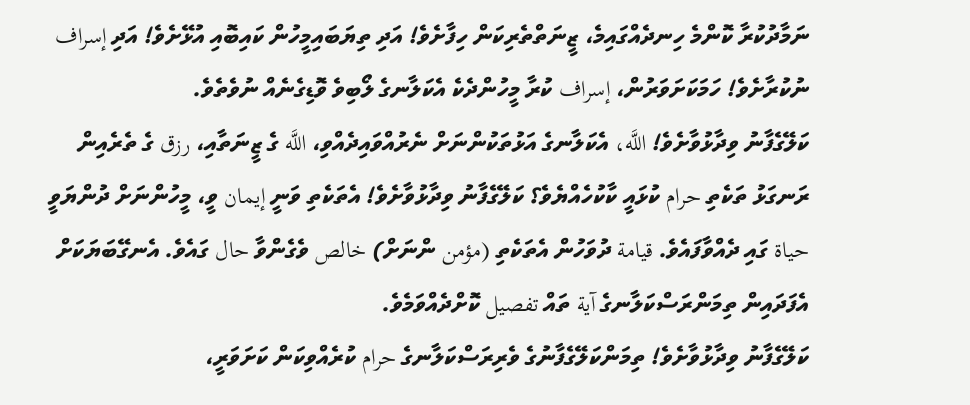ނަމާދުކުރާ ކޮންމެ ހިނދެއްގައިމެ، ޒީނަތްތެރިކަން ހިފާށެވެ! އަދި ތިޔަބައިމީހުން ކައިބޮއި އުޅޭށެވެ! އަދި إسراف ނުކުރާށެވެ! ހަމަކަށަވަރުން، إسراف ކުރާ މީހުންދެކެ އެކަލާނގެ ލޯބިވެ ވޮޑިގެނެއް ނުވެތެވެ.
ކަލޭގެފާނު ވިދާޅުވާށެވެ! اللَّه، އެކަލާނގެ އަޅުތަކުންނަށް ނެރުއްވައިދެއްވި، اللَّه ގެ ޒީނަތާއި، رزق ގެ ތެރެއިން ރަނގަޅު ތަކެތި حرام ކުޅައީ ކާކުހެއްޔެވެ؟ ކަލޭގެފާނު ވިދާޅުވާށެވެ! އެތަކެތި ވަނީ إيمان ވީ، މީހުންނަށް ދުންޔަވީ حياة ގައި ދެއްވާފައެވެ. قيامة ދުވަހުން އެތަކެތި (مؤمن ންނަށް) خالص ވެގެންވާ حال ގައެވެ. އެނގޭބަޔަކަށް އެފަދައިން ތިމަންރަސްކަލާނގެ آية ތައް تفصيل ކޮށްދެއްވަމެވެ.
ކަލޭގެފާނު ވިދާޅުވާށެވެ! ތިމަންކަލޭގެފާނުގެ ވެރިރަސްކަލާނގެ حرام ކުރެއްވިކަން ކަށަވަރީ،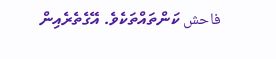فاحش ކަންތައްތަކެވެ. އޭގެތެރެއިން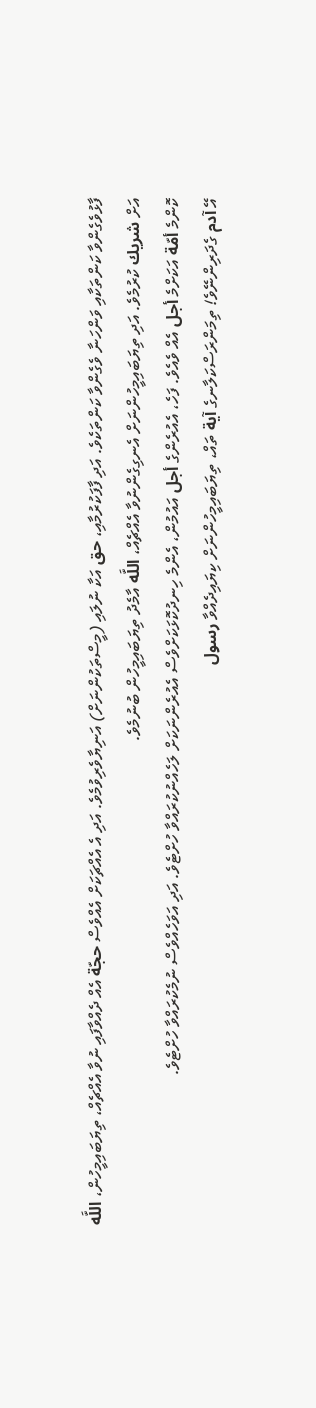ފާޅުވެގެންވާ ކަންތަކާއި ވަންހަނާ ވެގެންވާ ކަންތަކެވެ. އަދި ފާފަކުރުމާއި، حق އަކާ ނުލައި (މީސްތަކުންނަށް) އަނިޔާވެރިވުމެވެ. އަދި އެ އެއްޗަކަށް އެއްވެސް حجّة އެއް ދެއްވާފައި ނުވާ އެއްޗެއް، ތިޔަބައިމީހުން، اللَّه އަށް شريك ކުރުމެވެ. އަދި ތިޔަބައިމީހުންނަށް އެނގިގެންނުވާ އެއްޗެއް، اللَّه އާމެދު ތިޔަބައިމީހުން ބުނުމެވެ.
ކޮންމެ أمّة އަކަށްމެ أجل އެއް ވެއެވެ. ފަހެ، އެއުރެންގެ أجل އައުމުން، އެންމެ ހިނދުކޮޅަކަށްވެސް އެއުރެންނަކަށް ލަހެއްނުކުރައްވާ ހުށްޓެވެ. އަދި އަވަހެއްވެސް ނުމެކުރައްވާ ހުށްޓެވެ.
އޭ آدم ގެދަރިންނޭވެ! ތިމަންރަސްކަލާނގެ آية ތައް، ތިޔަބައިމީހުންނަށް ކިޔައިދެއްވާ رسول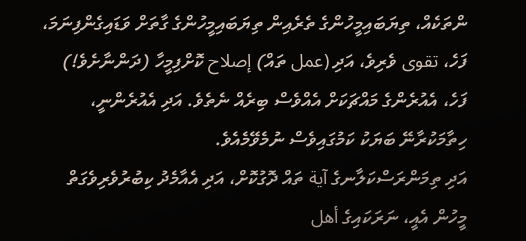ންތަކެއް، ތިޔަބައިމީހުންގެ ތެރެއިން ތިޔަބައިމީހުންގެ ގާތަށް ވަޑައިގެންފިނަމަ، ފަހެ، تقوى ވެރިވެ، އަދި (عمل ތައް) إصلاح ކޮށްފިމީހާ (ދަންނާށެވެ!) ފަހެ، އެއުރެންގެ މައްޗަކަށް އެއްވެސް ބިރެއް ނެތެވެ. އަދި އެއުރެންނީ، ހިތާމަކުރާނޭ ބަޔަކު ކަމުގައިވެސް ނުމެވޭމެއެވެ.
އަދި ތިމަންރަސްކަލާނގެ آية ތައް ދޮގުކޮށް، އަދި އެއާމެދު ކިބުރުވެރިވެގަތް މީހުން އެއީ، ނަރަކައިގެ أهل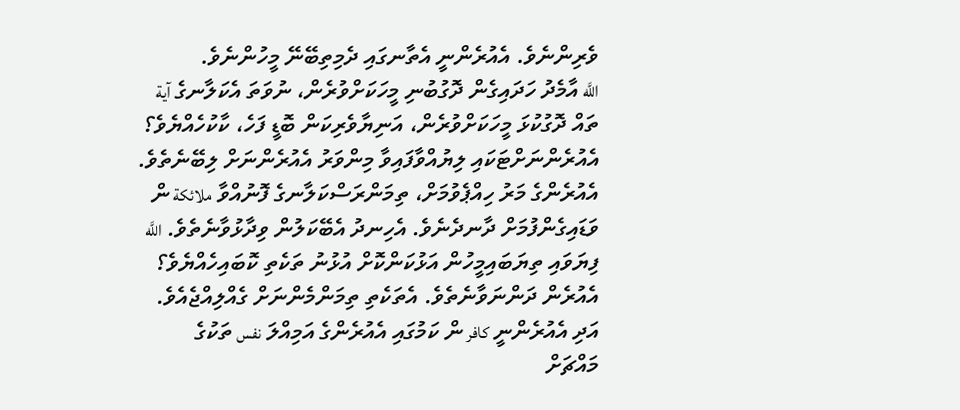ވެރިންނެވެ. އެއުރެންނީ އެތާނގައި ދެމިތިބޭނޭ މީހުންނެވެ.
اللَّه އާމެދު ހަދައިގެން ދޮގުބުނި މީހަކަށްވުރެން، ނުވަތަ އެކަލާނގެ آية ތައް ދޮގުކުޅަ މީހަކަށްވުރެން، އަނިޔާވެރިކަން ބޮޑީ ފަހެ، ކާކުހެއްޔެވެ؟ އެއުރެންނަށްޓަކައި ލިޔުއްވާފައިވާ މިންވަރު އެއުރެންނަށް ލިބޭނެތެވެ. އެއުރެންގެ މަރު ހިއްޕެވުމަށް، ތިމަންރަސްކަލާނގެ ފޮނުއްވާ ملائكة ން ވަޑައިގެންފުމަށް ދާނދެނެވެ. އެހިނދު އެބޭކަލުން ވިދާޅުވާނެތެވެ. اللَّه ފިޔަވައި ތިޔަބައިމީހުން އަޅުކަންކޮށް އުޅުނު ތަކެތި ކޮބައިހެއްޔެވެ؟ އެއުރެން ދަންނަވާނެތެވެ. އެތަކެތި ތިމަންމެންނަށް ގެއްލިއްޖެއެވެ. އަދި އެއުރެންނީ كافر ން ކަމުގައި އެއުރެންގެ އަމިއްލަ نفس ތަކުގެ މައްޗަށް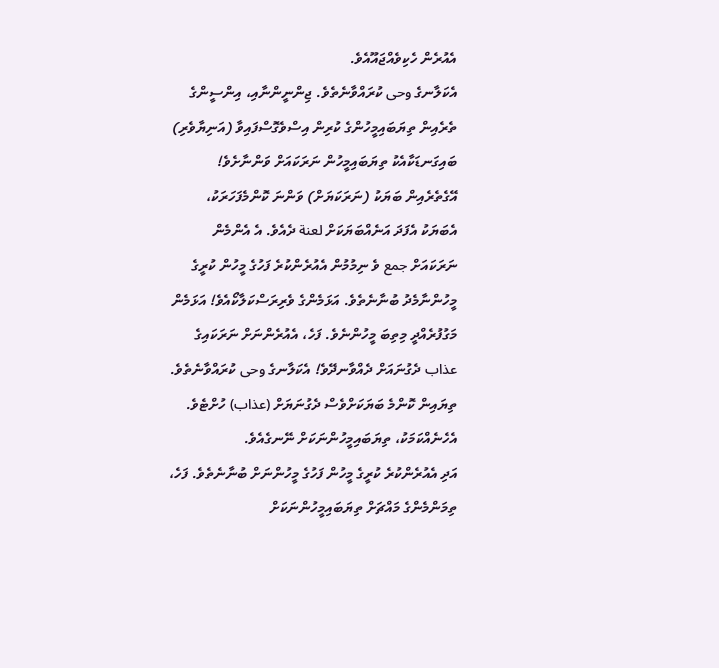އެއުރެން ހެކިވެއްޖައޫއެވެ.
އެކަލާނގެ وحى ކުރައްވާނެތެވެ. ޖިންނީންނާއި، އިންސީންގެ ތެރެއިން ތިޔަބައިމީހުންގެ ކުރިން އިސްވެގޮސްފައިވާ (އަނިޔާވެރި) ބައިގަނޑަކާއެކު ތިޔަބައިމީހުން ނަރަކައަށް ވަންނާށެވެ! އޭގެތެރެއިން ބަޔަކު (ނަރަކަޔަށް) ވަންނަ ކޮންމެފަހަރަކު، އެބަޔަކު އެފަދަ އަނެއްބަޔަކަށް لعنة ދެއެވެ. އެ އެންމެން ނަރަކައަށް جمع ވެ ނިމުމުން އެއުރެންކުރެ ފަހުގެ މީހުން ކުރީގެ މީހުންނާމެދު ބުނާނެތެވެ. އަޅަމެންގެ ވެރިރަސްކަލާކޯއެވެ! އަޅަމެން މަގުފުރެއްދީ މިތިބަ މީހުންނެވެ. ފަހެ، އެއުރެންނަށް ނަރަކައިގެ عذاب ދެގުނައަށް ދެއްވާނދޭވެ! އެކަލާނގެ وحى ކުރައްވާނެތެވެ. ތިޔައިން ކޮންމެ ބަޔަކަށްވެސް ދެގުނަޔަށް (عذاب) ހުށްޓެވެ. އެހެނެއްކަމަކު، ތިޔަބައިމީހުންނަކަށް ނޭނގެއެވެ.
އަދި އެއުރެންކުރެ ކުރީގެ މީހުން ފަހުގެ މީހުންނަށް ބުނާނެތެވެ. ފަހެ، ތިމަންމެންގެ މައްޗަށް ތިޔަބައިމީހުންނަކަށް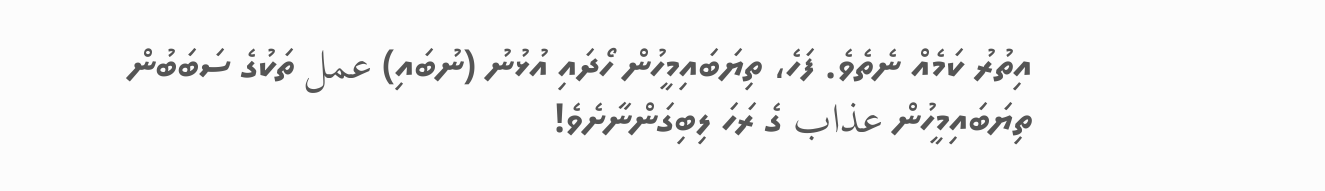އިތުރު ކަމެއް ނެތެވެ. ފަހެ، ތިޔަބައިމީހުން ހޯދައި އުޅުނު (ނުބައި) عمل ތަކުގެ ސަބަބުން ތިޔަބައިމީހުން عذاب ގެ ރަހަ ލިބިގަންނާށެވެ!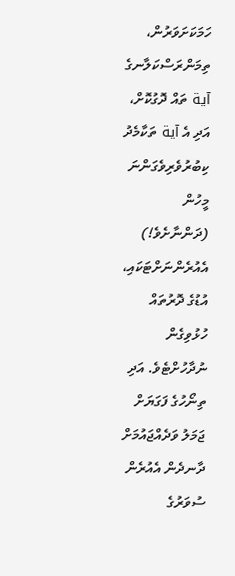ހަމަކަށަވަރުން، ތިމަންރަސްކަލާނގެ آية ތައް ދޮގުކޮށް، އަދި އެ آية ތަކާމެދު ކިބުރުވެރިވެގަންނަ މީހުން (ދަންނާށެވެ!) އެއުރެންނަށްޓަކައި، އުޑުގެ ދޮރުތައް ހުޅުވިގެން ނުދާހުށްޓެވެ. އަދި ތިނޯހުގެ ފަގަޔަށް ޖަމަލު ވަދެއްޖައުމަށް ދާނދެން އެއުރެން ސުވަރުގެ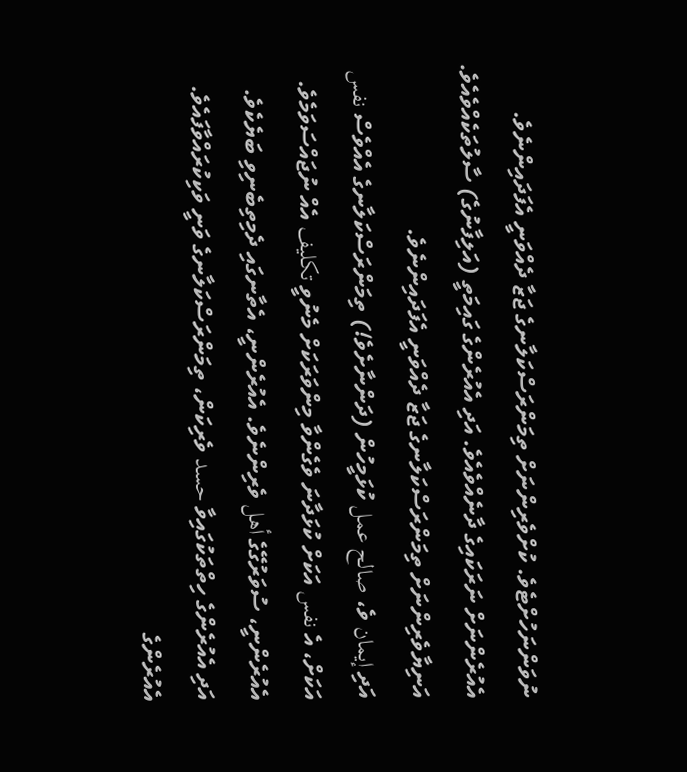ނުވަންނަހުށްޓެވެ. ކުށްވެރިންނަށް ތިމަންރަސްކަލާނގެ ޖަޒާ ދެއްވަނީ އެފަދައިންނެވެ.
އެއުރެންނަށް ނަރަކައިގެ ދާނެއްވެއެވެ. އަދި އެއުރެންގެ ގައިމަތީ (އަލިފާނުގެ) ސާލުތަކެއްވެއެވެ. އަނިޔާވެރިންނަށް ތިމަންރަސްކަލާނގެ ޖަޒާ ދެއްވަނީ އެފަދައިންނެވެ.
އަދި إيمان ވެ، صالح عمل ކުޅަމީހުން (ދަންނާށެވެ!) ތިމަންރަސްކަލާނގެ އެއްވެސް نفس އަކަށް، އެ نفس އަކަށް ކުޅަދާނަ ވެގެންވާ މިންވަރަކަށް މެނުވީ تكليف އެއް ނުޖައްސަވަމެވެ. އެއުރެންނީ، ސުވަރުގޭގެ أهل ވެރިންނެވެ. އެއުރެންނީ، އެތާނގައި ދެމިތިބެނިވި ބަޔެކެވެ.
އަދި އެއުރެންގެ ހިތްތަކުގައިވާ حسد ވެރިކަން، ތިމަންރަސްކަލާނގެ ވަނީ ވަކިކުރައްވާފައެވެ. އެއުރެންގެ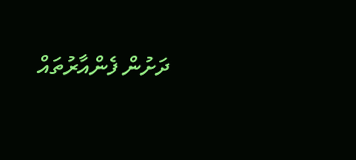ދަށުން ފެންއާރުތައް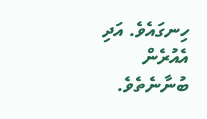ހިނގައެވެ. އަދި އެއުރެން ބުނާނެތެވެ.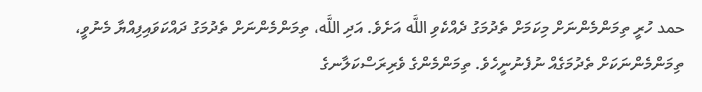حمد ހުރީ ތިމަންމެންނަށް މިކަމަށް ތެދުމަގު ދެއްކެވި اللَّه އަށެވެ. އަދި اللَّه، ތިމަންމެންނަށް ތެދުމަގު ދައްކަވައިފިއްޔާ މެނުވީ، ތިމަންމެންނަކަށް ތެދުމަގެއް ނުފެނުނީހެވެ. ތިމަންމެންގެ ވެރިރަސްކަލާނގެ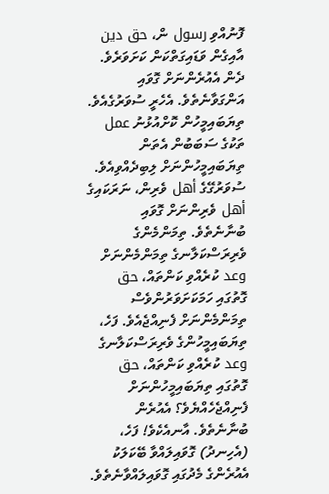ފޮނުއްވި رسول ން، حق دين އާއިގެން ވަޑައިގަތްކަން ކަށަވަރެވެ. ދެން އެއުރެންނަށް ގޮވައި އަންގަވާނެތެވެ. އެހެރީ ސުވަރުގެއެވެ. ތިޔަބައިމީހުން ކޮށްއުޅުނު عمل ތަކުގެ ސަބަބުން އެތަން ތިޔަބައިމީހުންނަށް ލިބިދެއްވިއެވެ.
ސުވަރުގޭގެ أهل ވެރިން، ނަރަކައިގެ أهل ވެރިންނަށް ގޮވައި ބުނާނެތެވެ. ތިމަންމެންގެ ވެރިރަސްކަލާނގެ ތިމަންމެންނަށް وعد ކުރެއްވި ކަންތައް، حق ގޮތުގައި ހަމަކަށަވަރުންވެސް ތިމަންމެންނަށް ފެނިއްޖެއެވެ. ފަހެ، ތިޔަބައިމީހުންގެ ވެރިރަސްކަލާނގެ وعد ކުރެއްވި ކަންތައް، حق ގޮތުގައި ތިޔަބައިމީހުންނަށް ފެނިއްޖެހެއްޔެވެ؟ އެއުރެން ބުނާނެތެވެ. އާނއެކެވެ! ފަހެ، (އެހިނދު) ގޮވައިލައްވާ ބޭކަލަކު އެއުރެންގެ މެދުގައި ގޮވައިލައްވާނެތެވެ.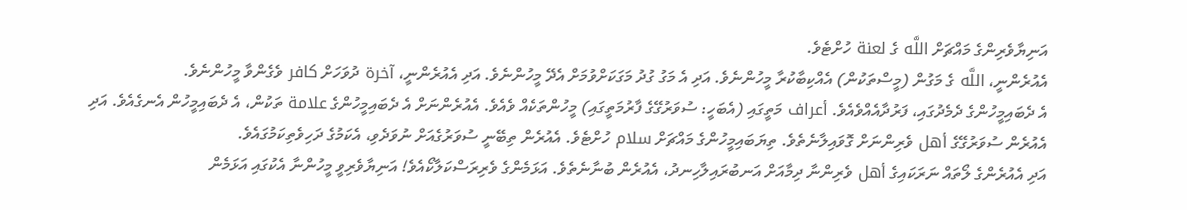އަނިޔާވެރިންގެ މައްޗަށް اللَّه ގެ لعنة ހުށްޓެވެ.
އެއުރެންނީ، اللَّه ގެ މަގުން (މީސްތަކުން) އެއްކިބާކުރާ މީހުންނެވެ. އަދި އެ މަގު ގުދު މަގަކަށްވުމަށް އެދޭ މީހުންނެވެ. އަދި އެއުރެންނީ، آخرة ދުވަހަށް كافر ވެގެންވާ މީހުންނެވެ.
އެ ދެބައިމީހުންގެ ދެމެދުގައި، ފަރުދާއެއްވެއެވެ. أعراف މަތީގައި (އެބަހީ: ސުވަރުގޭގެ ފާރުމަތީގައި) މީހުންތަކެއް ވެއެވެ. އެއުރެންނަށް އެ ދެބައިމީހުންގެ علامة ތަކުން، އެ ދެބައިމީހުން އެނގެއެވެ. އަދި އެއުރެން ސުވަރުގޭގެ أهل ވެރިންނަށް ގޮވައިލާނެތެވެ. ތިޔަބައިމީހުންގެ މައްޗަށް سلام ހުށްޓެވެ. އެއުރެން ތިބޭނީ ސުވަރުގެއަށް ނުވަދެވި، އެކަމުގެ ދަހިވެތިކަމުގައެވެ.
އަދި އެއުރެންގެ ލޯތައް ނަރަކައިގެ أهل ވެރިންނާ ދިމާއަށް އަނބުރައިލާހިނދު، އެއުރެން ބުނާނެތެވެ. އަޅަމެންގެ ވެރިރަސްކަލާކޯއެވެ! އަނިޔާވެރިވީ މީހުންނާ އެކުގައި އަޅަމެން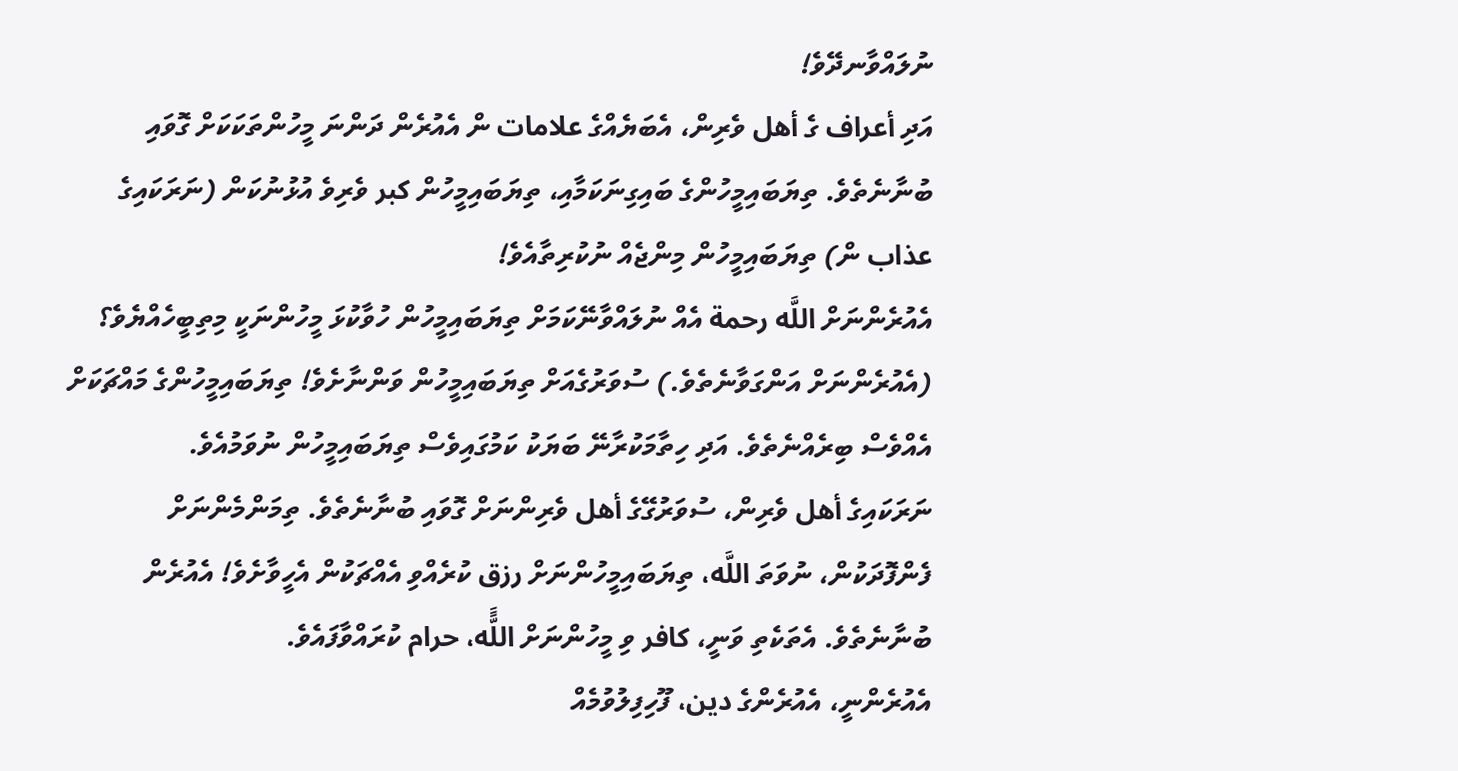ނުލައްވާނދޭވެ!
އަދި أعراف ގެ أهل ވެރިން، އެބަޔެއްގެ علامات ން އެއުރެން ދަންނަ މީހުންތަކަކަށް ގޮވައި ބުނާނެތެވެ. ތިޔަބައިމީހުންގެ ބައިގިނަކަމާއި، ތިޔަބައިމީހުން كبر ވެރިވެ އުޅުނުކަން (ނަރަކައިގެ عذاب ން) ތިޔަބައިމީހުން މިންޖެއް ނުކުރިތާއެވެ!
އެއުރެންނަށް اللَّه رحمة އެއް ނުލައްވާނޭކަމަށް ތިޔަބައިމީހުން ހުވާކުޅަ މީހުންނަކީ މިތިބީހެއްޔެވެ؟ (އެއުރެންނަށް އަންގަވާނެތެވެ.) ސުވަރުގެއަށް ތިޔަބައިމީހުން ވަންނާށެވެ! ތިޔަބައިމީހުންގެ މައްޗަކަށް އެއްވެސް ބިރެއްނެތެވެ. އަދި ހިތާމަކުރާނޭ ބަޔަކު ކަމުގައިވެސް ތިޔަބައިމީހުން ނުވަމުއެވެ.
ނަރަކައިގެ أهل ވެރިން، ސުވަރުގޭގެ أهل ވެރިންނަށް ގޮވައި ބުނާނެތެވެ. ތިމަންމެންނަށް ފެންފޮދަކުން، ނުވަތަ اللَّه، ތިޔަބައިމީހުންނަށް رزق ކުރެއްވި އެއްޗަކުން އެހީވާށެވެ! އެއުރެން ބުނާނެތެވެ. އެތަކެތި ވަނީ، كافر ވި މީހުންނަށް اللًَّه، حرام ކުރައްވާފައެވެ.
އެއުރެންނީ، އެއުރެންގެ دين، ފޫހިފިލުވުމެއް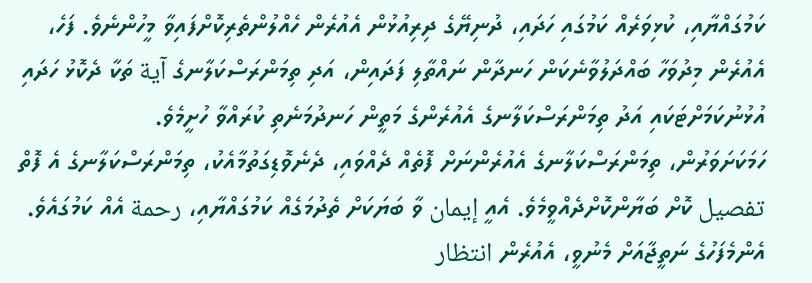ކަމުގައްޔާއި، ކުޅިވަރެއް ކަމުގައި ހަދައި، ދުނިޔޭގެ ދިރިއުޅުން އެއުރެން ހެއްލުންތެރިކޮށްފައިވާ މީހުންނެވެ. ފަހެ، އެއުރެން މިދުވަހާ ބައްދަލުވާނެކަން ހަނދާން ނައްތާލި ފަދައިން، އަދި ތިމަންރަސްކަލާނގެ آية ތަކާ ދެކޮޅު ހަދައި އުޅުނުކަމަށްޓަކައި އަދު ތިމަންރަސްކަލާނގެ އެއުރެންގެ މަތީން ހަނދުމަނެތި ކުރައްވާ ހުށީމެވެ.
ހަމަކަށަވަރުން، ތިމަންރަސްކަލާނގެ އެއުރެންނަށް ފޮތެއް ދެއްވައި، ދެނެވޮޑިގަތުމާއެކު، ތިމަންރަސްކަލާނގެ އެ ފޮތް تفصيل ކޮށް ބަޔާންކޮށްދެއްވީމެވެ. އެއީ إيمان ވާ ބަޔަކަށް ތެދުމަގެއް ކަމުގައްޔާއި، رحمة އެއް ކަމުގައެވެ.
އެންމެފަހުގެ ނަތީޖާއަށް މެނުވީ، އެއުރެން انتظار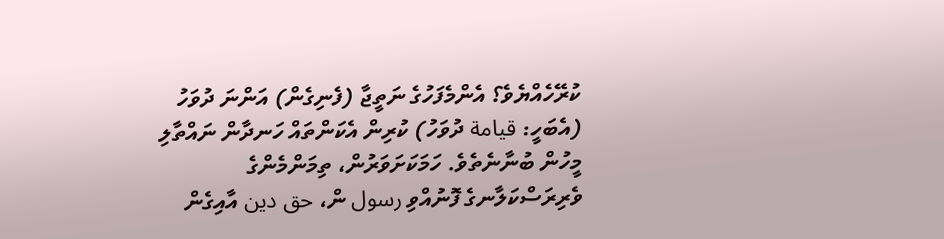ކުރޭހެއްޔެވެ؟ އެންމެފަހުގެ ނަތީޖާ (ފެނިގެން) އަންނަ ދުވަހު (އެބަހީ: قيامة ދުވަހު) ކުރިން އެކަންތައް ހަނދާން ނައްތާލި މީހުން ބުނާނެތެވެ. ހަމަކަށަވަރުން، ތިމަންމެންގެ ވެރިރަސްކަލާނގެ ފޮނުއްވި رسول ން، حق دين އާއިގެން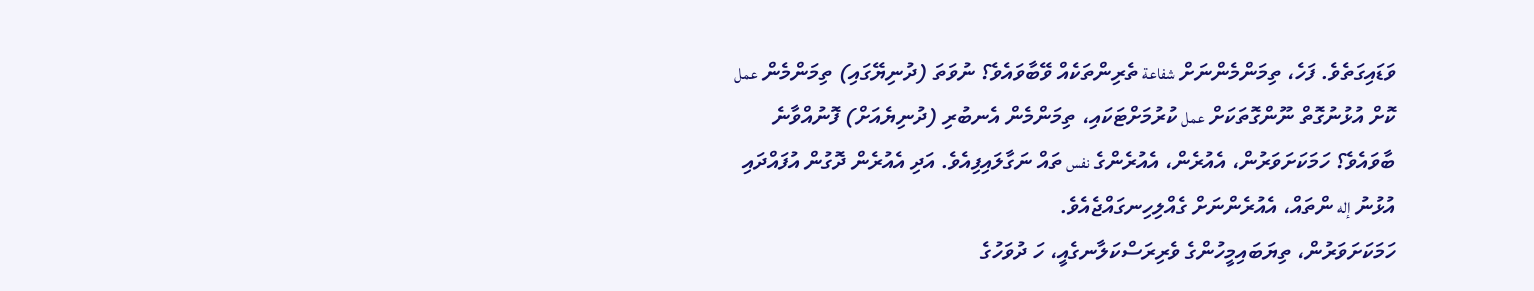ވަޑައިގަތެވެ. ފަހެ، ތިމަންމެންނަށް شفاعة ތެރިންތަކެއް ވޭބާވައެވެ؟ ނުވަތަ (ދުނިޔޭގައި) ތިމަންމެން عمل ކޮށް އުޅުނުގޮތް ނޫންގޮތަކަށް عمل ކުރުމަށްޓަކައި، ތިމަންމެން އެނބުރި (ދުނިޔެއަށް) ފޮނުއްވާނެ ބާވައެވެ؟ ހަމަކަށަވަރުން، އެއުރެން، އެއުރެންގެ نفس ތައް ނަގާލައިފިއެވެ. އަދި އެއުރެން ދޮގުން އުފައްދައި އުޅުނު إله ންތައް، އެއުރެންނަށް ގެއްލިހިނގައްޖެއެވެ.
ހަމަކަށަވަރުން، ތިޔަބައިމީހުންގެ ވެރިރަސްކަލާނގެއީ، ހަ ދުވަހުގެ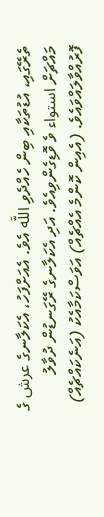ތެރޭގައި، އުޑުތަކާއި ބިން ހެއްދެވި اللَّه އެވެ. އެއަށްފަހު، އެކަލާނގެ عرش ގެ މައްޗަށް استواء ވެ ވޮޑިގެންވިއެވެ. އަދި އެކަލާނގެ ރޭގަނޑުން ދުވާލު ފޮރުއްވާލައްވައެވެ. (އެއިން ކޮންމެ އެއްޗެއް) އަވަސްކަމާއެކު (އަނެކައްޗެއް)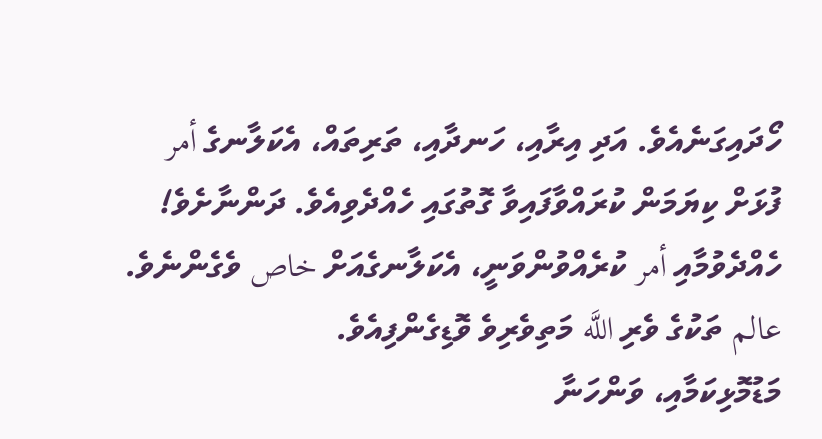ހޯދައިގަނެއެވެ. އަދި އިރާއި، ހަނދާއި، ތަރިތައް، އެކަލާނގެ أمر ފުޅަށް ކިޔަމަން ކުރައްވާފައިވާ ގޮތުގައި ހެއްދެވިއެވެ. ދަންނާށެވެ! ހެއްދެވުމާއި أمر ކުރެއްވުންވަނީ، އެކަލާނގެއަށް خاص ވެގެންނެވެ. عالم ތަކުގެ ވެރި اللَّه މަތިވެރިވެ ވޮޑިގެންފިއެވެ.
މަޑުމޮޅިކަމާއި، ވަންހަނާ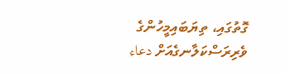ގޮތުގައި، ތިޔަބައިމީހުންގެ ވެރިރަސްކަލާނގެއަށް دعاء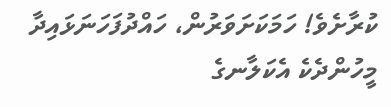ކުރާށެވެ! ހަމަކަށަވަރުން، ހައްދުފަހަނަޅައިދާ މީހުންދެކެ އެކަލާނގެ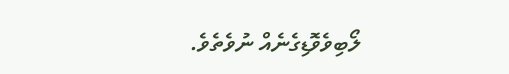ލޯބިވެވޮޑިގެނެއް ނުވެތެވެ.